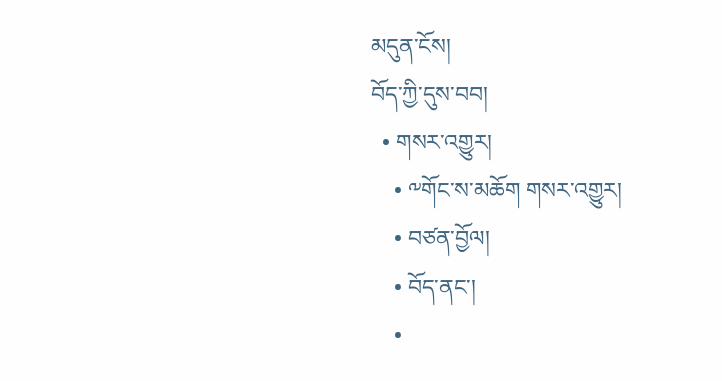མདུན་ངོས།
བོད་ཀྱི་དུས་བབ།
  • གསར་འགྱུར།
    • ༸གོང་ས་མཆོག གསར་འགྱུར།
    • བཙན་བྱོལ།
    • བོད་ནང་།
    •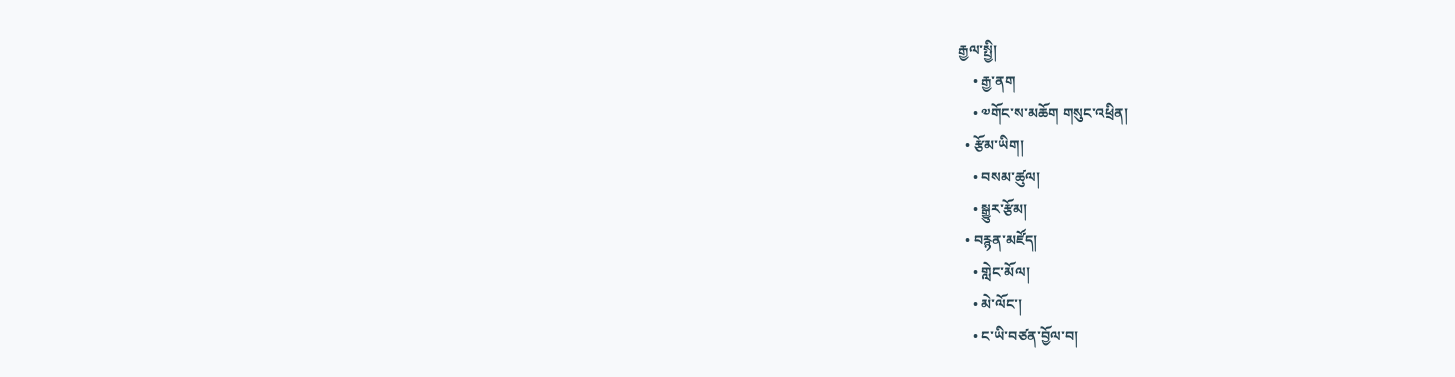རྒྱལ་སྤྱི།
    • རྒྱ་ནག
    • ༧གོང་ས་མཆོག གསུང་འཕྲིན།
  • རྩོམ་ཡིག།
    • བསམ་ཚུལ།
    • སྒྱུར་རྩོམ།
  • བརྙན་མཛོད།
    • གླེང་མོལ།
    • མེ་ལོང་།
    • ང་ཡི་བཙན་བྱོལ་བ།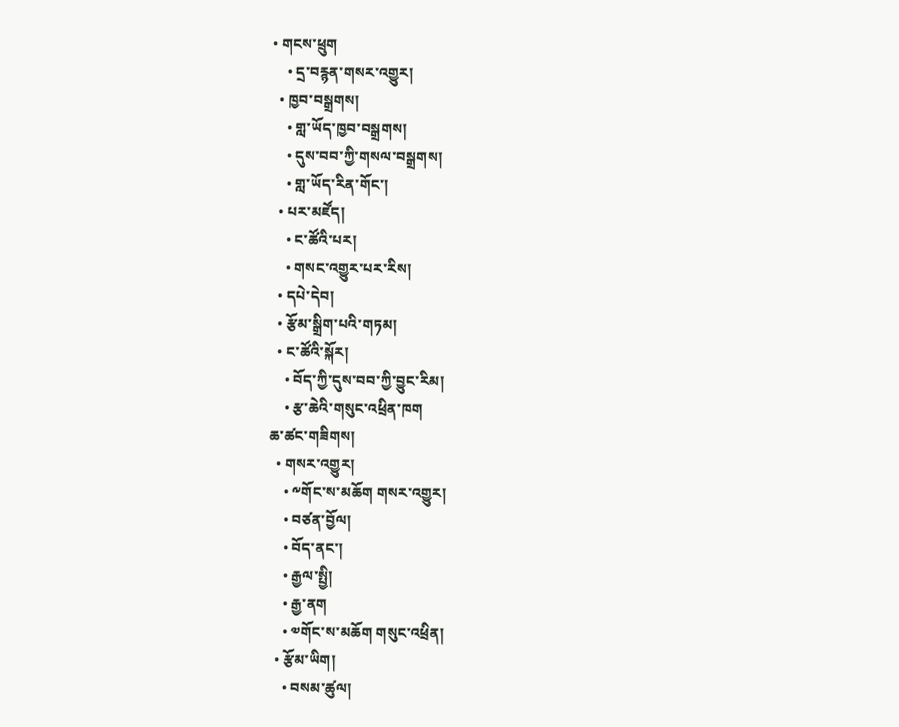• གངས་ཕྲུག
    • དྲ་བརྙན་གསར་འགྱུར།
  • ཁྱབ་བསྒྲགས།
    • གླ་ཡོད་ཁྱབ་བསྒྲགས།
    • དུས་བབ་ཀྱི་གསལ་བསྒྲགས།
    • གླ་ཡོད་རིན་གོང་།
  • པར་མཛོད།
    • ང་ཚོའི་པར།
    • གསང་འགྱུར་པར་རིས།
  • དཔེ་དེབ།
  • རྩོམ་སྒྲིག་པའི་གཏམ།
  • ང་ཚོའི་སྐོར།
    • བོད་ཀྱི་དུས་བབ་ཀྱི་བྱུང་རིམ།
    • རྩ་ཆེའི་གསུང་འཕྲིན་ཁག
ཆ་ཚང་གཟིགས།
  • གསར་འགྱུར།
    • ༸གོང་ས་མཆོག གསར་འགྱུར།
    • བཙན་བྱོལ།
    • བོད་ནང་།
    • རྒྱལ་སྤྱི།
    • རྒྱ་ནག
    • ༧གོང་ས་མཆོག གསུང་འཕྲིན།
  • རྩོམ་ཡིག།
    • བསམ་ཚུལ།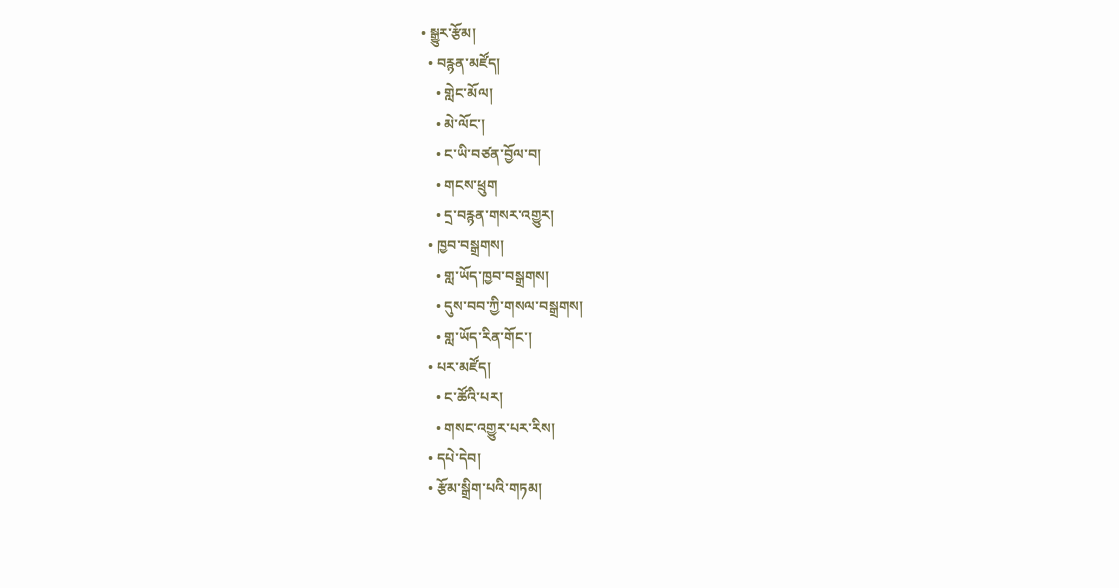• སྒྱུར་རྩོམ།
  • བརྙན་མཛོད།
    • གླེང་མོལ།
    • མེ་ལོང་།
    • ང་ཡི་བཙན་བྱོལ་བ།
    • གངས་ཕྲུག
    • དྲ་བརྙན་གསར་འགྱུར།
  • ཁྱབ་བསྒྲགས།
    • གླ་ཡོད་ཁྱབ་བསྒྲགས།
    • དུས་བབ་ཀྱི་གསལ་བསྒྲགས།
    • གླ་ཡོད་རིན་གོང་།
  • པར་མཛོད།
    • ང་ཚོའི་པར།
    • གསང་འགྱུར་པར་རིས།
  • དཔེ་དེབ།
  • རྩོམ་སྒྲིག་པའི་གཏམ།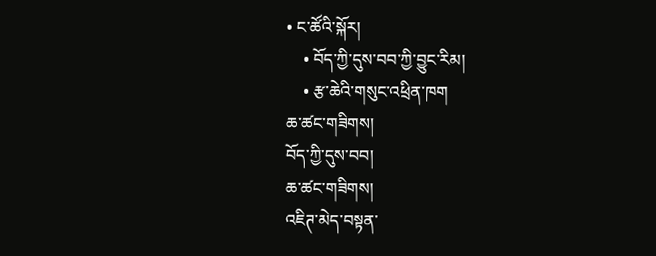• ང་ཚོའི་སྐོར།
    • བོད་ཀྱི་དུས་བབ་ཀྱི་བྱུང་རིམ།
    • རྩ་ཆེའི་གསུང་འཕྲིན་ཁག
ཆ་ཚང་གཟིགས།
བོད་ཀྱི་དུས་བབ།
ཆ་ཚང་གཟིགས།
འཇིཊ་མེད་བསྟན་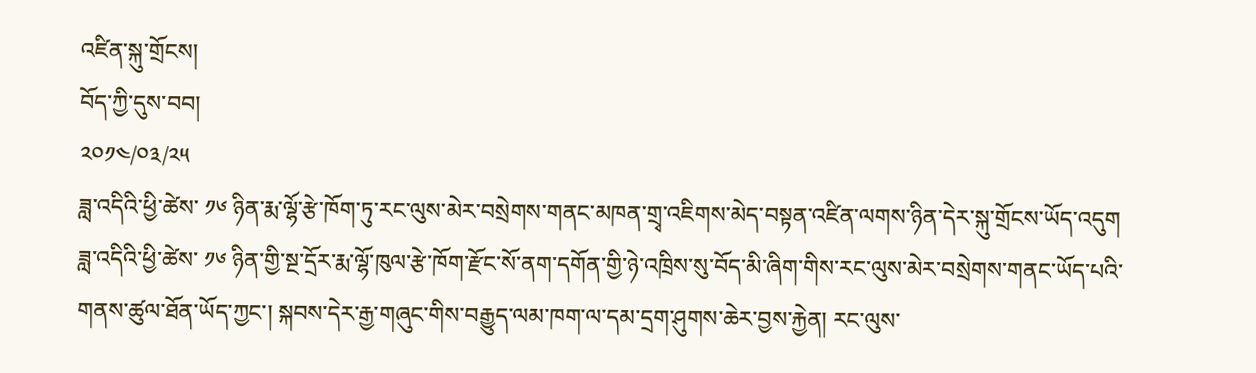འཛིན་སྐུ་གྲོངས།
བོད་ཀྱི་དུས་བབ།
༢༠༡༤/༠༣/༢༥
ཟླ་འདིའི་ཕྱི་ཚེས་ ༡༦ ཉིན་རྨ་ལྷོ་རྩེ་ཁོག་ཏུ་རང་ལུས་མེར་བསྲེགས་གནང་མཁན་གྲྭ་འཇིགས་མེད་བསྟན་འཛིན་ལགས་ཉིན་དེར་སྐུ་གྲོངས་ཡོད་འདུག
ཟླ་འདིའི་ཕྱི་ཚེས་ ༡༦ ཉིན་གྱི་སྔ་དྲོར་རྨ་ལྷོ་ཁུལ་རྩེ་ཁོག་རྫོང་སོ་ནག་དགོན་གྱི་ཉེ་འཁྲིས་སུ་བོད་མི་ཞིག་གིས་རང་ལུས་མེར་བསྲེགས་གནང་ཡོད་པའི་གནས་ཚུལ་ཐོན་ཡོད་ཀྱང་། སྐབས་དེར་རྒྱ་གཞུང་གིས་བརྒྱུད་ལམ་ཁག་ལ་དམ་དྲག་ཤུགས་ཆེར་བྱས་རྐྱེན། རང་ལུས་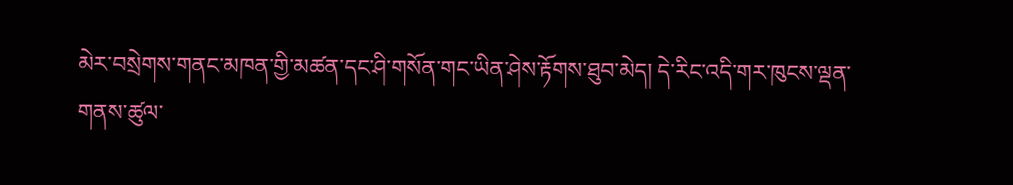མེར་བསྲེགས་གནང་མཁན་གྱི་མཚན་དང་ཤི་གསོན་གང་ཡིན་ཤེས་རྟོགས་ཐུབ་མེད། དེ་རིང་འདི་གར་ཁུངས་ལྡན་གནས་ཚུལ་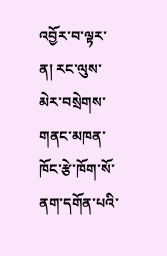འབྱོར་བ་ལྟར་ན། རང་ལུས་མེར་བསྲེགས་གནང་མཁན་ཁོང་རྩེ་ཁོག་སོ་ནག་དགོན་པའི་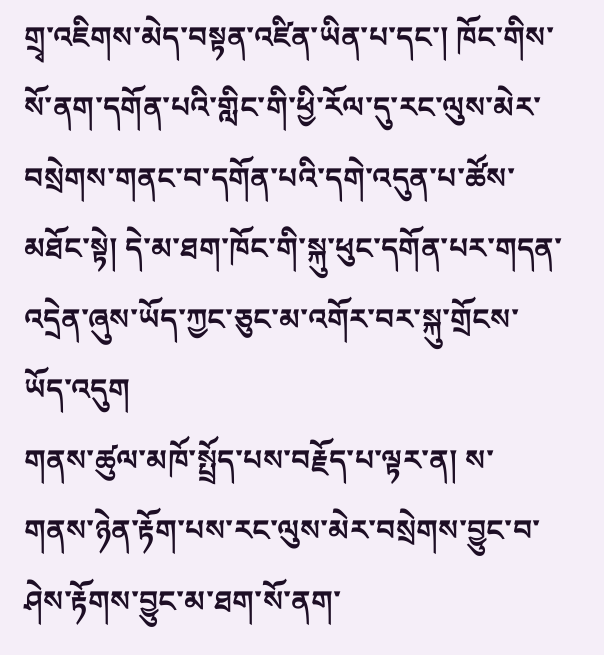གྲྭ་འཇིགས་མེད་བསྟན་འཛིན་ཡིན་པ་དང་། ཁོང་གིས་སོ་ནག་དགོན་པའི་གླིང་གི་ཕྱི་རོལ་དུ་རང་ལུས་མེར་བསྲེགས་གནང་བ་དགོན་པའི་དགེ་འདུན་པ་ཚོས་མཐོང་སྟེ། དེ་མ་ཐག་ཁོང་གི་སྐུ་ཕུང་དགོན་པར་གདན་འདྲེན་ཞུས་ཡོད་ཀྱང་ཅུང་མ་འགོར་བར་སྐུ་གྲོངས་ཡོད་འདུག
གནས་ཚུལ་མཁོ་སྤྲོད་པས་བརྗོད་པ་ལྟར་ན། ས་གནས་ཉེན་རྟོག་པས་རང་ལུས་མེར་བསྲེགས་བྱུང་བ་ཤེས་རྟོགས་བྱུང་མ་ཐག་སོ་ནག་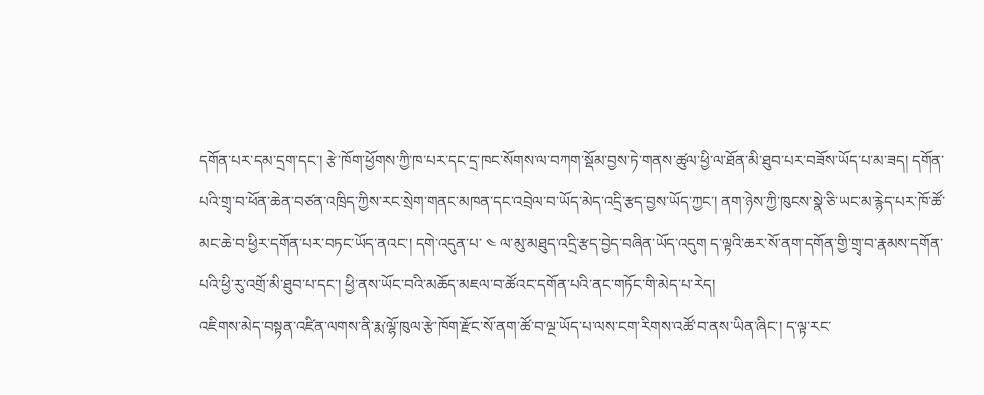དགོན་པར་དམ་དྲག་དང་། རྩེ་ཁོག་ཕྱོགས་ཀྱི་ཁ་པར་དང་དྲ་ཁང་སོགས་ལ་བཀག་སྡོམ་བྱས་ཏེ་གནས་ཚུལ་ཕྱི་ལ་ཐོན་མི་ཐུབ་པར་བཟོས་ཡོད་པ་མ་ཟད། དགོན་པའི་གྲྭ་བ་ཕོན་ཆེན་བཙན་འཁྲིད་ཀྱིས་རང་སྲེག་གནང་མཁན་དང་འབྲེལ་བ་ཡོད་མེད་འདྲི་རྩད་བྱས་ཡོད་ཀྱང་། ནག་ཉེས་ཀྱི་ཁུངས་སྣེ་ཅི་ཡང་མ་རྙེད་པར་ཁོ་ཚོ་མང་ཆེ་བ་ཕྱིར་དགོན་པར་བཏང་ཡོད་ནའང་། དགེ་འདུན་པ་ ༤ ལ་མུ་མཐུད་འདྲི་རྩད་བྱེད་བཞིན་ཡོད་འདུག ད་ལྟའི་ཆར་སོ་ནག་དགོན་གྱི་གྲྭ་བ་རྣམས་དགོན་པའི་ཕྱི་རུ་འགྲོ་མི་ཐུབ་པ་དང་། ཕྱི་ནས་ཡོང་བའི་མཆོད་མཇལ་བ་ཚོའང་དགོན་པའི་ནང་གཏོང་གི་མེད་པ་རེད།
འཇིགས་མེད་བསྟན་འཛིན་ལགས་ནི་རྨ་ལྷོ་ཁུལ་རྩེ་ཁོག་རྫོང་སོ་ནག་ཚོ་བ་ལྔ་ཡོད་པ་ལས་ངག་རིགས་འཚོ་བ་ནས་ཡིན་ཞིང་། ད་ལྟ་རང་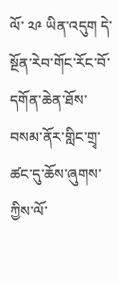ལོ་ ༢༩ ཡིན་འདུག དེ་སྔོན་རེབ་གོང་རོང་བོ་དགོན་ཆེན་ཐོས་བསམ་ནོར་གླིང་གྲྭ་ཚང་དུ་ཆོས་ཞུགས་ཀྱིས་ལོ་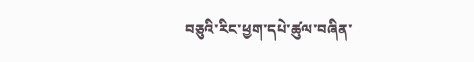བཅུའི་རིང་ཕྱག་དཔེ་ཚུལ་བཞིན་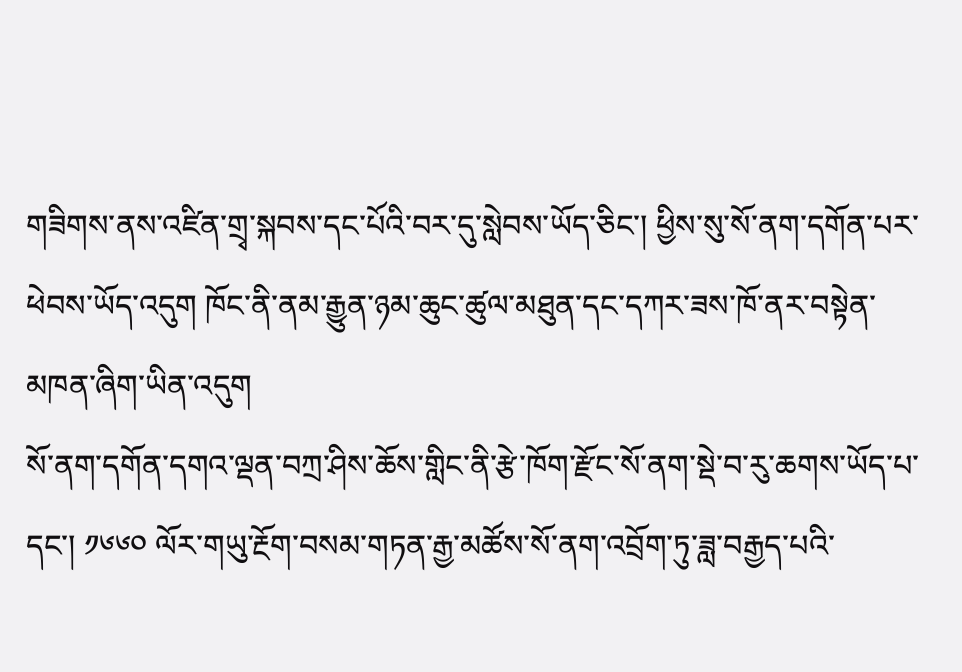གཟིགས་ནས་འཛིན་གྲྭ་སྐབས་དང་པོའི་བར་དུ་སླེབས་ཡོད་ཅིང་། ཕྱིས་སུ་སོ་ནག་དགོན་པར་ཕེབས་ཡོད་འདུག ཁོང་ནི་ནམ་རྒྱུན་ཉམ་ཆུང་ཚུལ་མཐུན་དང་དཀར་ཟས་ཁོ་ནར་བསྟེན་མཁན་ཞིག་ཡིན་འདུག
སོ་ནག་དགོན་དགའ་ལྡན་བཀྲ་ཤིས་ཆོས་གླིང་ནི་རྩེ་ཁོག་རྫོང་སོ་ནག་སྡེ་བ་རུ་ཆགས་ཡོད་པ་དང་། ༡༦༦༠ ལོར་གཡུ་རྔོག་བསམ་གཏན་རྒྱ་མཚོས་སོ་ནག་འབྲོག་ཏུ་ཟླ་བརྒྱད་པའི་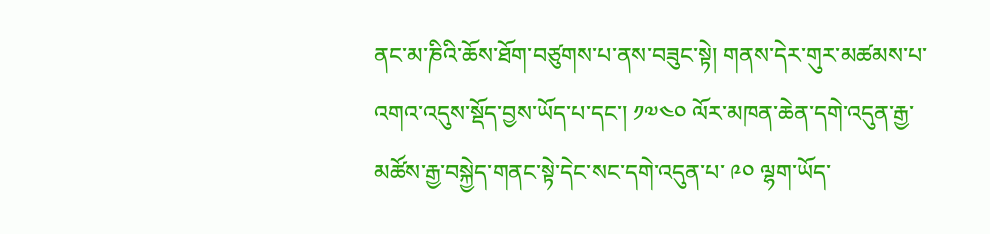ནང་མ་ཎིའི་ཆོས་ཐོག་བཙུགས་པ་ནས་བཟུང་སྟེ། གནས་དེར་གུར་མཚམས་པ་འགའ་འདུས་སྡོད་བྱས་ཡོད་པ་དང་། ༡༧༤༠ ལོར་མཁན་ཆེན་དགེ་འདུན་རྒྱ་མཚོས་རྒྱ་བསྐྱེད་གནང་སྟེ་དེང་སང་དགེ་འདུན་པ་ ༩༠ ལྷག་ཡོད་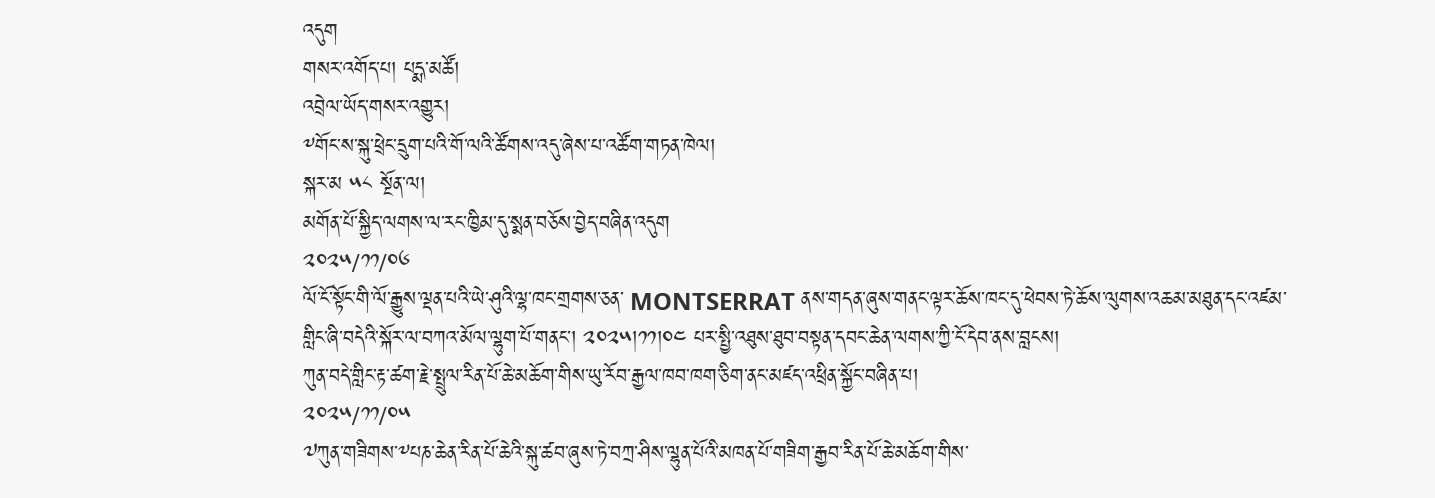འདུག
གསར་འགོད་པ། པདྨ་མཚོ།
འབྲེལ་ཡོད་གསར་འགྱུར།
༸གོང་ས་སྐུ་ཕྲེང་དྲུག་པའི་གོ་ལའི་ཚོགས་འདུ་ཞེས་པ་འཚོག་གཏན་ཁེལ།
སྐར་མ ༥༨ སྔོན་ལ།
མགོན་པོ་སྐྱིད་ལགས་ལ་རང་ཁྱིམ་དུ་སྨན་བཅོས་བྱེད་བཞིན་འདུག
༢༠༢༥/༡༡/༠༦
ལོ་ངོ་སྟོང་གི་ལོ་རྒྱུས་ལྡན་པའི་ཡེ་ཤུའི་ལྷ་ཁང་གྲགས་ཅན་ MONTSERRAT ནས་གདན་ཞུས་གནང་ལྟར་ཆོས་ཁང་དུ་ཕེབས་ཏེ་ཆོས་ལུགས་འཆམ་མཐུན་དང་འཛམ་གླིང་ཞི་བདེའི་སྐོར་ལ་བཀའ་མོལ་ལྷུག་པོ་གནང་། ༢༠༢༥།༡༡།༠༤ པར་སྤྱི་འཐུས་ཐུབ་བསྟན་དབང་ཆེན་ལགས་ཀྱི་ངོ་དེབ་ནས་བླངས།
ཀུན་བདེ་གླིང་རྟ་ཚག་རྗེ་སྤྲུལ་རིན་པོ་ཆེ་མཆོག་གིས་ཡུ་རོབ་རྒྱལ་ཁབ་ཁག་ཅིག་ནང་མཛད་འཕྲིན་སྐྱོང་བཞིན་པ།
༢༠༢༥/༡༡/༠༥
༧ཀུན་གཟིགས་༸པཎ་ཆེན་རིན་པོ་ཆེའི་སྐུ་ཚབ་ཞུས་ཏེ་བཀྲ་ཤིས་ལྷུན་པོའི་མཁན་པོ་གཟིག་རྒྱབ་རིན་པོ་ཆེ་མཆོག་གིས་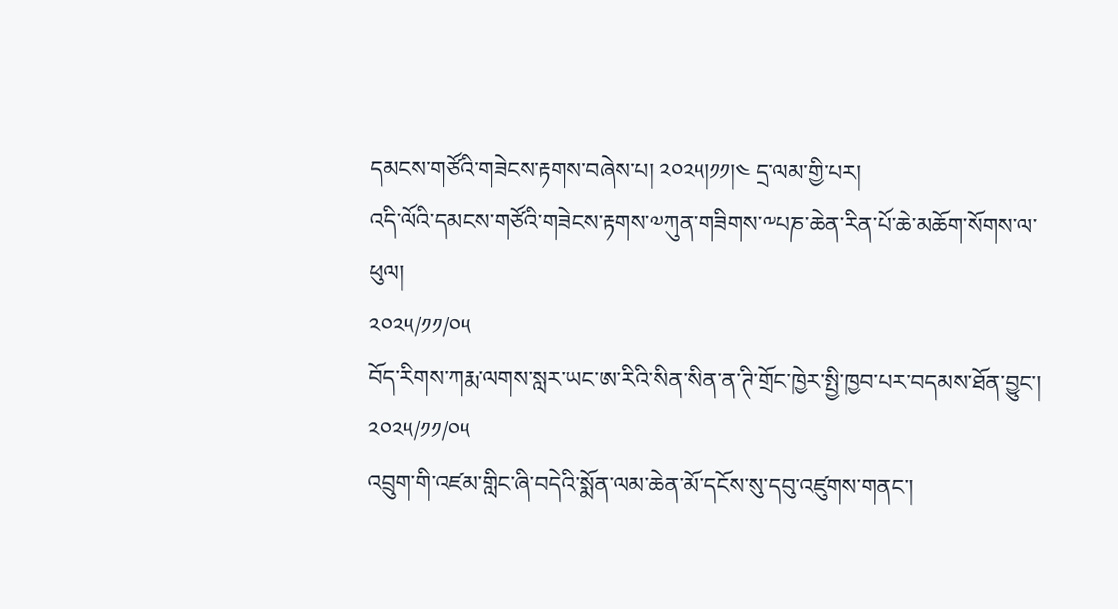དམངས་གཙོའི་གཟེངས་རྟགས་བཞེས་པ། ༢༠༢༥།༡༡།༤ དྲ་ལམ་གྱི་པར།
འདི་ལོའི་དམངས་གཙོའི་གཟེངས་རྟགས་༧ཀུན་གཟིགས་༸པཎ་ཆེན་རིན་པོ་ཆེ་མཆོག་སོགས་ལ་ཕུལ།
༢༠༢༥/༡༡/༠༥
བོད་རིགས་ཀརྨ་ལགས་སླར་ཡང་ཨ་རིའི་སིན་སིན་ན་ཊི་གྲོང་ཁྱེར་སྤྱི་ཁྱབ་པར་བདམས་ཐོན་བྱུང་།
༢༠༢༥/༡༡/༠༥
འབྲུག་གི་འཛམ་གླིང་ཞི་བདེའི་སྨོན་ལམ་ཆེན་མོ་དངོས་སུ་དབུ་འཛུགས་གནང་།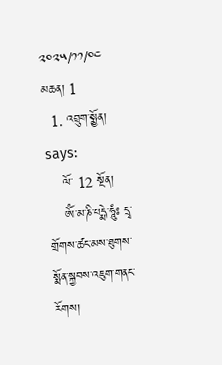༢༠༢༥/༡༡/༠༤
མཆན། 1
  1. འབྲུག་སྨྱོན། says:
    ལོ་ 12 སྔོན།
    ཨོཾ་མ་ཎི་པདྨེ་ཧཱུཾཿ དྲྭ་གྲོགས་ཚང་མས་ཐུགས་སྨོན་སྐྱབས་འཇུག་གནང་རོགས།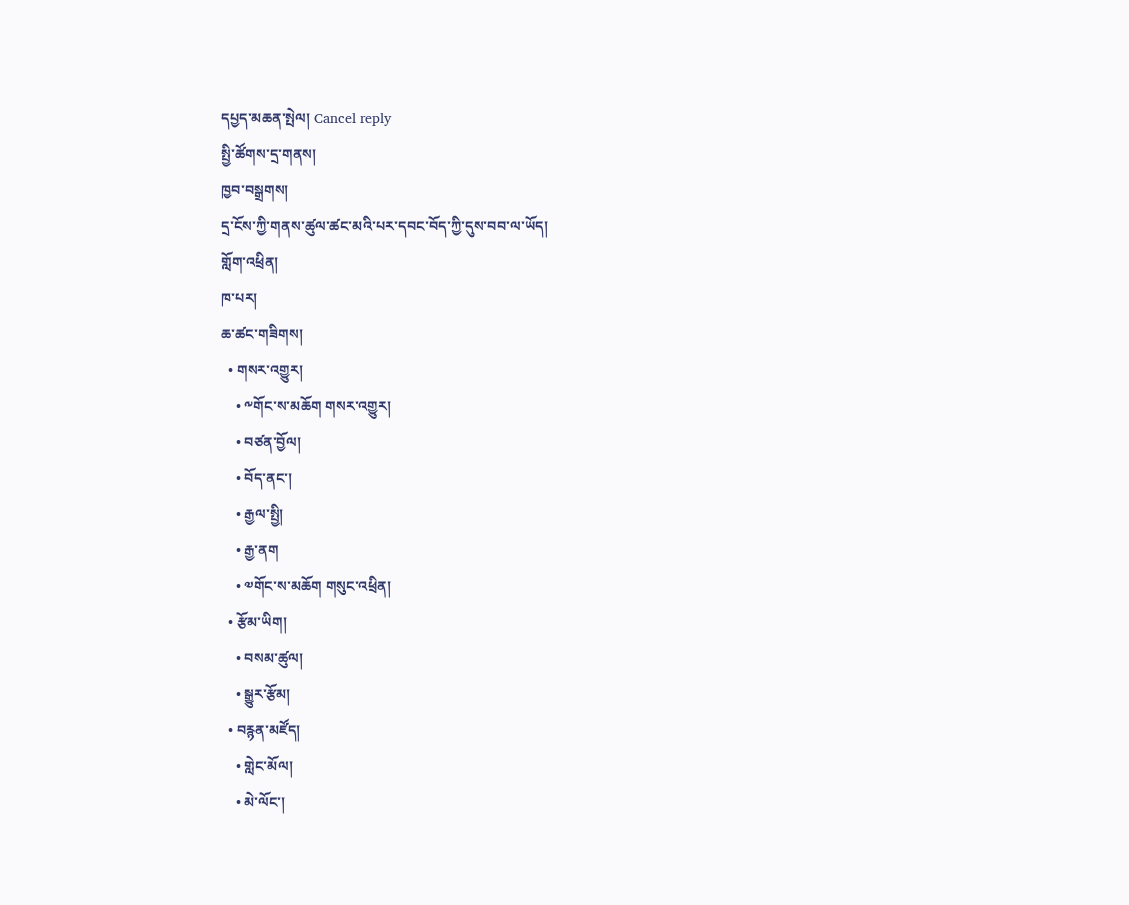དཔྱད་མཆན་སྤེལ། Cancel reply
སྤྱི་ཚོགས་དྲ་གནས།
ཁྱབ་བསྒྲགས།
དྲ་ངོས་ཀྱི་གནས་ཚུལ་ཚང་མའི་པར་དབང་བོད་ཀྱི་དུས་བབ་ལ་ཡོད།
གློག་འཕྲིན།
ཁ་པར།
ཆ་ཚང་གཟིགས།
  • གསར་འགྱུར།
    • ༸གོང་ས་མཆོག གསར་འགྱུར།
    • བཙན་བྱོལ།
    • བོད་ནང་།
    • རྒྱལ་སྤྱི།
    • རྒྱ་ནག
    • ༧གོང་ས་མཆོག གསུང་འཕྲིན།
  • རྩོམ་ཡིག།
    • བསམ་ཚུལ།
    • སྒྱུར་རྩོམ།
  • བརྙན་མཛོད།
    • གླེང་མོལ།
    • མེ་ལོང་།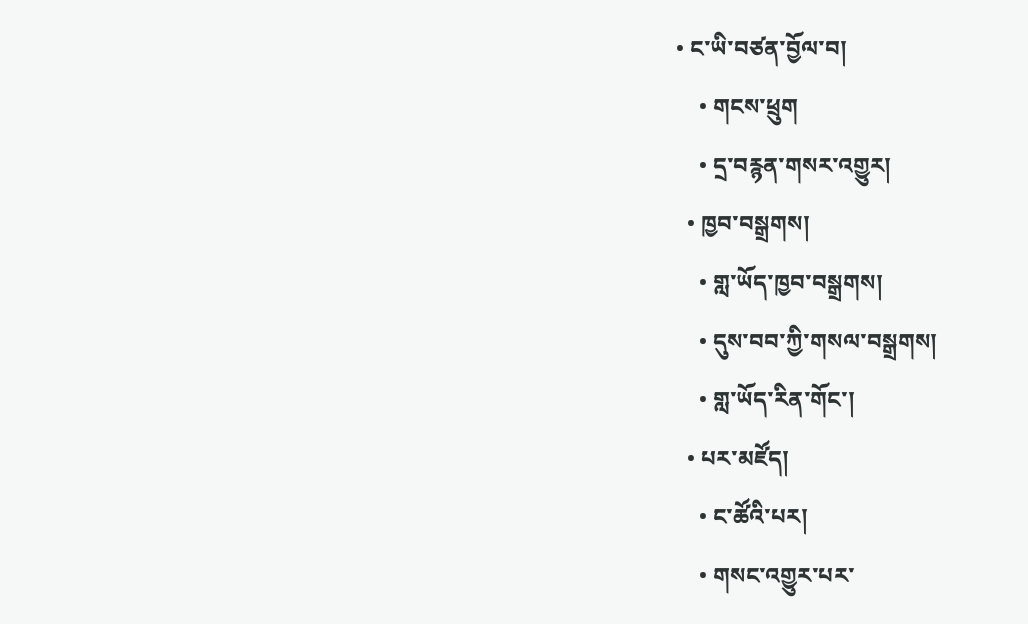• ང་ཡི་བཙན་བྱོལ་བ།
    • གངས་ཕྲུག
    • དྲ་བརྙན་གསར་འགྱུར།
  • ཁྱབ་བསྒྲགས།
    • གླ་ཡོད་ཁྱབ་བསྒྲགས།
    • དུས་བབ་ཀྱི་གསལ་བསྒྲགས།
    • གླ་ཡོད་རིན་གོང་།
  • པར་མཛོད།
    • ང་ཚོའི་པར།
    • གསང་འགྱུར་པར་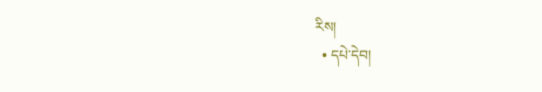རིས།
  • དཔེ་དེབ།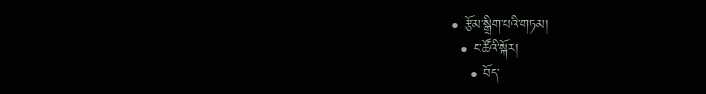• རྩོམ་སྒྲིག་པའི་གཏམ།
  • ང་ཚོའི་སྐོར།
    • བོད་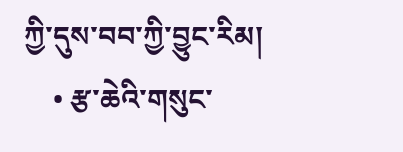ཀྱི་དུས་བབ་ཀྱི་བྱུང་རིམ།
    • རྩ་ཆེའི་གསུང་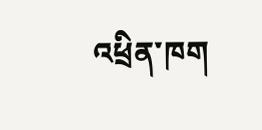འཕྲིན་ཁག